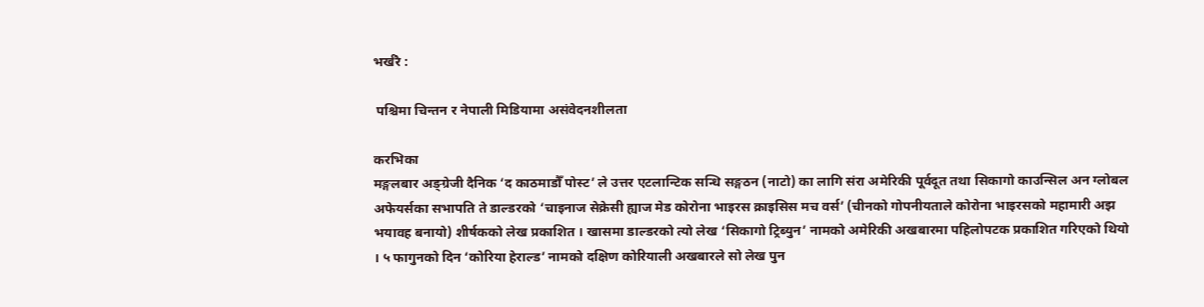भर्खरै :

 पश्चिमा चिन्तन र नेपाली मिडियामा असंवेदनशीलता

करभिका
मङ्गलबार अङ्ग्रेजी दैनिक ‘द काठमाडौँ पोस्ट’ ले उत्तर एटलान्टिक सन्धि सङ्गठन (नाटो) का लागि संरा अमेरिकी पूर्वदूत तथा सिकागो काउन्सिल अन ग्लोबल अफेयर्सका सभापति ते डाल्डरको ‘चाइनाज सेक्रेसी ह्याज मेड कोरोना भाइरस क्राइसिस मच वर्स’ (चीनको गोपनीयताले कोरोना भाइरसको महामारी अझ भयावह बनायो) शीर्षकको लेख प्रकाशित । खासमा डाल्डरको त्यो लेख ‘सिकागो ट्रिब्युन’ नामको अमेरिकी अखबारमा पहिलोपटक प्रकाशित गरिएको थियो । ५ फागुनको दिन ‘कोरिया हेराल्ड’ नामको दक्षिण कोरियाली अखबारले सो लेख पुन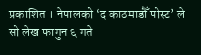प्रकाशित । नेपालको ‘द काठमाडौँ पोस्ट’ ले सो लेख फागुन ६ गते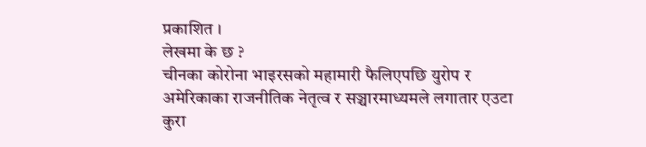प्रकाशित ।
लेखमा के छ ?
चीनका कोरोना भाइरसको महामारी फैलिएपछि युरोप र अमेरिकाका राजनीतिक नेतृत्व र सञ्चारमाध्यमले लगातार एउटा कुरा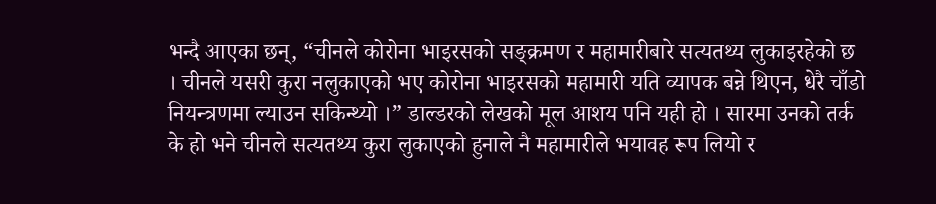भन्दै आएका छन्, “चीनले कोरोना भाइरसको सङ्क्रमण र महामारीबारे सत्यतथ्य लुकाइरहेको छ । चीनले यसरी कुरा नलुकाएको भए कोरोना भाइरसको महामारी यति व्यापक बन्ने थिएन, धेरै चाँडो नियन्त्रणमा ल्याउन सकिन्थ्यो ।” डाल्डरको लेखको मूल आशय पनि यही हो । सारमा उनको तर्क के हो भने चीनले सत्यतथ्य कुरा लुकाएको हुनाले नै महामारीले भयावह रूप लियो र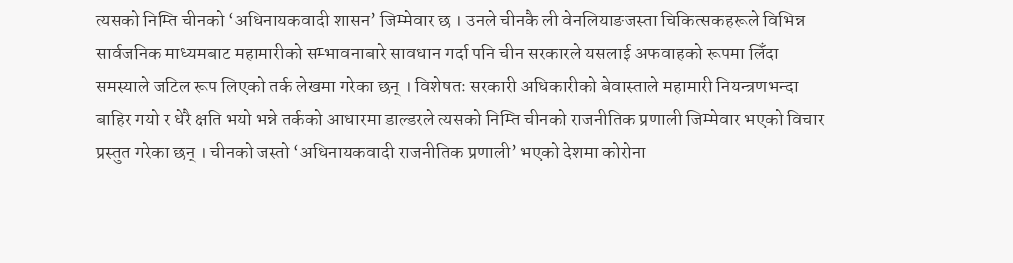त्यसको निम्ति चीनको ‘अधिनायकवादी शासन’ जिम्मेवार छ । उनले चीनकै ली वेनलियाङजस्ता चिकित्सकहरूले विभिन्न सार्वजनिक माध्यमबाट महामारीको सम्भावनाबारे सावधान गर्दा पनि चीन सरकारले यसलाई अफवाहको रूपमा लिँदा समस्याले जटिल रूप लिएको तर्क लेखमा गरेका छन् । विशेषतः सरकारी अधिकारीको बेवास्ताले महामारी नियन्त्रणभन्दा बाहिर गयो र धेरै क्षति भयो भन्ने तर्कको आधारमा डाल्डरले त्यसको निम्ति चीनको राजनीतिक प्रणाली जिम्मेवार भएको विचार प्रस्तुत गरेका छन् । चीनको जस्तो ‘अधिनायकवादी राजनीतिक प्रणाली’ भएको देशमा कोरोना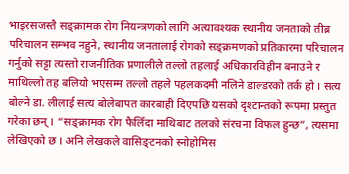भाइरसजस्तै सङ्क्रामक रोग नियन्त्रणको लागि अत्यावश्यक स्थानीय जनताको तीब्र परिचालन सम्भव नहुने, स्थानीय जनतालाई रोगको सङ्क्रमणको प्रतिकारमा परिचालन गर्नुको सट्टा त्यस्तो राजनीतिक प्रणालीले तल्लो तहलाई अधिकारविहीन बनाउने र माथिल्लो तह बलियो भएसम्म तल्लो तहले पहलकदमी नलिने डाल्डरको तर्क हो । सत्य बोल्ने डा. लीलाई सत्य बोलेबापत कारबाही दिएपछि यसको दृश्टान्तको रूपमा प्रस्तुत गरेका छन् । “सङ्क्रामक रोग फैलिँदा माथिबाट तलको संरचना विफल हुन्छ”, त्यसमा लेखिएको छ । अनि लेखकले वासिङ्टनको स्नोहोमिस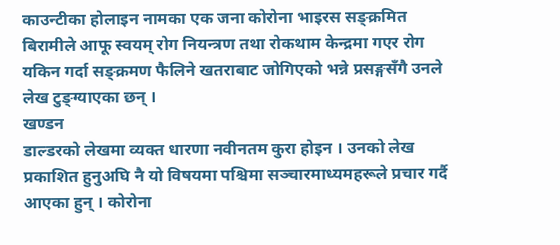काउन्टीका होलाइन नामका एक जना कोरोना भाइरस सङ्क्रमित बिरामीले आफू स्वयम् रोग नियन्त्रण तथा रोकथाम केन्द्रमा गएर रोग यकिन गर्दा सङ्क्रमण फैलिने खतराबाट जोगिएको भन्ने प्रसङ्गसँगै उनले लेख टुङ्ग्याएका छन् ।
खण्डन
डाल्डरको लेखमा व्यक्त धारणा नवीनतम कुरा होइन । उनको लेख प्रकाशित हुनुअघि नै यो विषयमा पश्चिमा सञ्चारमाध्यमहरूले प्रचार गर्दै आएका हुन् । कोरोना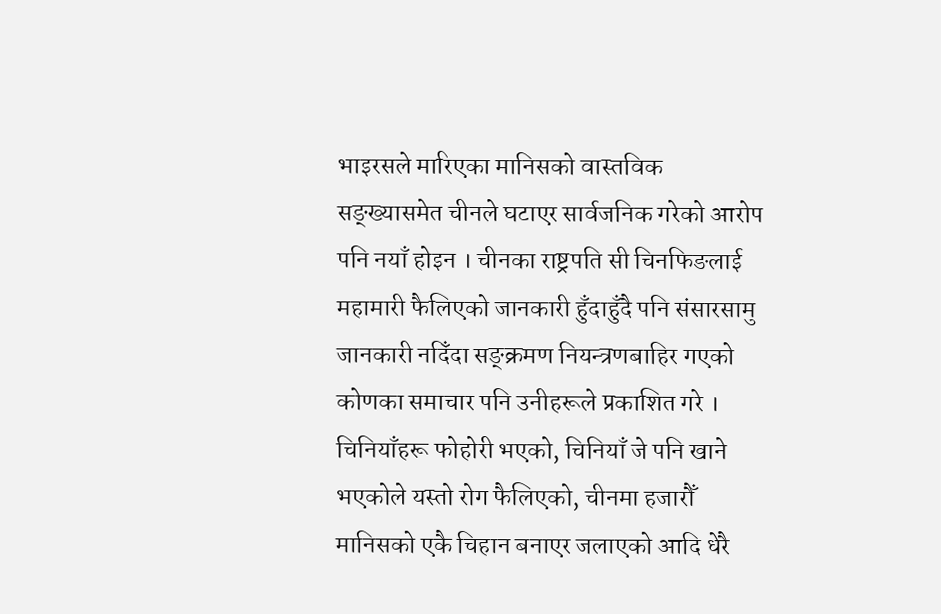भाइरसले मारिएका मानिसको वास्तविक सङ्ख्यासमेत चीनले घटाएर सार्वजनिक गरेको आरोप पनि नयाँ होइन । चीनका राष्ट्रपति सी चिनफिङलाई महामारी फैलिएको जानकारी हुँदाहुँदै पनि संसारसामु जानकारी नदिँदा सङ्क्रमण नियन्त्रणबाहिर गएको कोणका समाचार पनि उनीहरूले प्रकाशित गरे । चिनियाँहरू फोहोरी भएको, चिनियाँ जे पनि खाने भएकोले यस्तो रोग फैलिएको, चीनमा हजारौँ मानिसको एकै चिहान बनाएर जलाएको आदि धेरै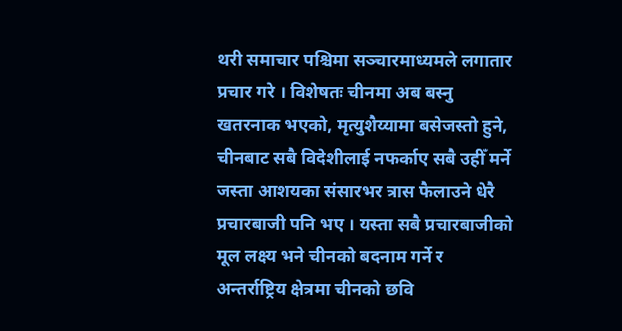थरी समाचार पश्चिमा सञ्चारमाध्यमले लगातार प्रचार गरे । विशेषतः चीनमा अब बस्नु खतरनाक भएको, मृत्युशैय्यामा बसेजस्तो हुने, चीनबाट सबै विदेशीलाई नफर्काए सबै उहीँ मर्ने जस्ता आशयका संसारभर त्रास फैलाउने धेरै प्रचारबाजी पनि भए । यस्ता सबै प्रचारबाजीको मूल लक्ष्य भने चीनको बदनाम गर्ने र अन्तर्राष्ट्रिय क्षेत्रमा चीनको छवि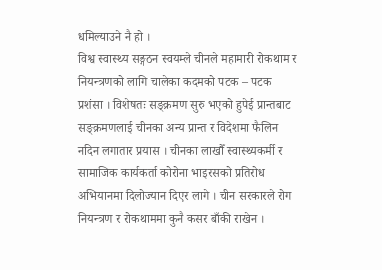धमिल्याउने नै हो ।
विश्व स्वास्थ्य सङ्गठन स्वयम्ले चीनले महामारी रोकथाम र नियन्त्रणको लागि चालेका कदमको पटक – पटक प्रशंसा । विशेषतः सङ्क्रमण सुरु भएको हुपेई प्रान्तबाट सङ्क्रमणलाई चीनका अन्य प्रान्त र विदेशमा फैलिन नदिन लगातार प्रयास । चीनका लाखौँ स्वास्थ्यकर्मी र सामाजिक कार्यकर्ता कोरोना भाइरसको प्रतिरोध अभियानमा दिलोज्यान दिएर लागे । चीन सरकारले रोग नियन्त्रण र रोकथाममा कुनै कसर बाँकी राखेन ।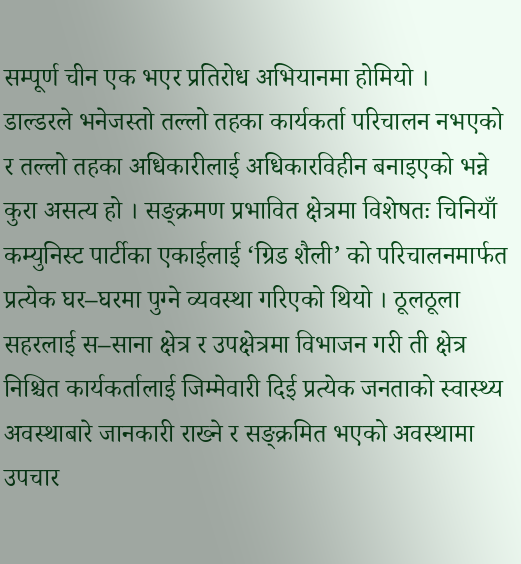सम्पूर्ण चीन एक भएर प्रतिरोध अभियानमा होमियो ।
डाल्डरले भनेजस्तो तल्लो तहका कार्यकर्ता परिचालन नभएको र तल्लो तहका अधिकारीलाई अधिकारविहीन बनाइएको भन्ने कुरा असत्य हो । सङ्क्रमण प्रभावित क्षेत्रमा विशेषतः चिनियाँ कम्युनिस्ट पार्टीका एकाईलाई ‘ग्रिड शैली’ को परिचालनमार्फत प्रत्येक घर–घरमा पुग्ने व्यवस्था गरिएको थियो । ठूलठूला सहरलाई स–साना क्षेत्र र उपक्षेत्रमा विभाजन गरी ती क्षेत्र निश्चित कार्यकर्तालाई जिम्मेवारी दिई प्रत्येक जनताको स्वास्थ्य अवस्थाबारे जानकारी राख्ने र सङ्क्रमित भएको अवस्थामा उपचार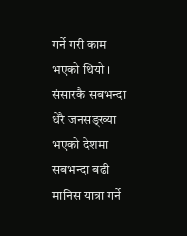गर्ने गरी काम भएको थियो । संसारकै सबभन्दा धेरै जनसङ्ख्या भएको देशमा सबभन्दा बढी मानिस यात्रा गर्ने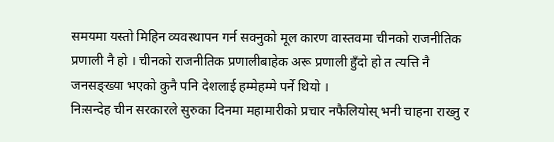समयमा यस्तो मिहिन व्यवस्थापन गर्न सक्नुको मूल कारण वास्तवमा चीनको राजनीतिक प्रणाली नै हो । चीनको राजनीतिक प्रणालीबाहेक अरू प्रणाली हुँदो हो त त्यत्ति नै जनसङ्ख्या भएको कुनै पनि देशलाई हम्मेहम्मे पर्ने थियो ।
निःसन्देह चीन सरकारले सुरुका दिनमा महामारीको प्रचार नफैलियोस् भनी चाहना राख्नु र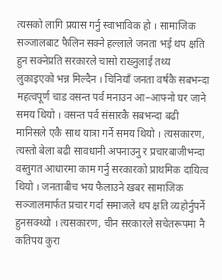त्यसको लागि प्रयास गर्नु स्वाभाविक हो । सामाजिक सञ्जालबाट फैलिन सक्ने हल्लाले जनता भई थप क्षति हुन सक्नेप्रति सरकारले चासो राख्नुलाई तथ्य लुकाइएको भन्न मिल्दैन । चिनियाँ जनता वर्षकै सबभन्दा महत्वपूर्ण चाड वसन्त पर्व मनाउन आ–आफ्नो घर जाने समय थियो । वसन्त पर्व संसारकै सबभन्दा बढी मानिसले एकै साथ यात्रा गर्ने समय थियो । त्यसकारण, त्यस्तो बेला बढी सावधानी अपनाउनु र प्रचारबाजीभन्दा वस्तुगत आधारमा काम गर्नु सरकारको प्राथमिक दायित्व थियो । जनताबीच भय फैलाउने खबर सामाजिक सञ्जालमार्फत प्रचार गर्दा समाजले थप क्षति व्यहोर्नुपर्ने हुनसक्थ्यो । त्यसकारण, चीन सरकारले सचेतरूपमा नै कतिपय कुरा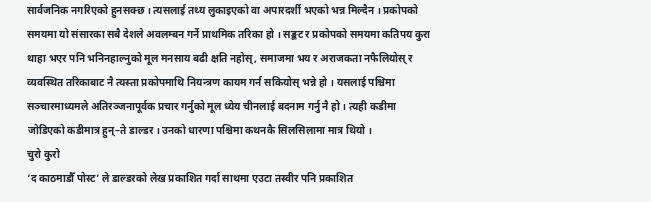सार्वजनिक नगरिएको हुनसक्छ । त्यसलाई तथ्य लुकाइएको वा अपारदर्शी भएको भन्न मिल्दैन । प्रकोपको समयमा यो संसारका सबै देशले अवलम्बन गर्ने प्राथमिक तरिका हो । सङ्कट र प्रकोपको समयमा कतिपय कुरा थाहा भएर पनि भनिनहाल्नुको मूल मनसाय बढी क्षति नहोस्, समाजमा भय र अराजकता नफैलियोस् र व्यवस्थित तरिकाबाट नै त्यस्ता प्रकोपमाथि नियन्त्रण कायम गर्न सकियोस् भन्ने हो । यसलाई पश्चिमा सञ्चारमाध्यमले अतिरञ्जनापूर्वक प्रचार गर्नुको मूल ध्येय चीनलाई बदनाम गर्नु नै हो । त्यही कडीमा जोडिएको कडीमात्र हुन्–ते डाल्डर । उनको धारणा पश्चिमा कथनकै सिलसिलामा मात्र थियो ।
चुरो कुरो
‘द काठमाडौँ पोस्ट’ ले डाल्डरको लेख प्रकाशित गर्दा साथमा एउटा तस्वीर पनि प्रकाशित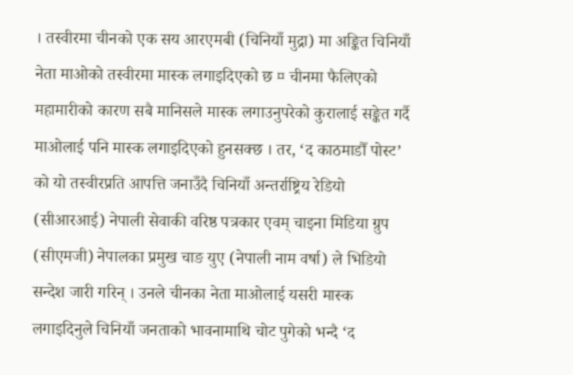। तस्वीरमा चीनको एक सय आरएमबी (चिनियाँ मुद्रा) मा अङ्कित चिनियाँ नेता माओको तस्वीरमा मास्क लगाइदिएको छ ¤ चीनमा फैलिएको महामारीको कारण सबै मानिसले मास्क लगाउनुपरेको कुरालाई सङ्केत गर्दै माओलाई पनि मास्क लगाइदिएको हुनसक्छ । तर, ‘द काठमाडौँ पोस्ट’ को यो तस्वीरप्रति आपत्ति जनाउँदै चिनियाँ अन्तर्राष्ट्रिय रेडियो (सीआरआई) नेपाली सेवाकी वरिष्ठ पत्रकार एवम् चाइना मिडिया ग्रुप (सीएमजी) नेपालका प्रमुख चाङ युए (नेपाली नाम वर्षा) ले भिडियो सन्देश जारी गरिन् । उनले चीनका नेता माओलाई यसरी मास्क लगाइदिनुले चिनियाँ जनताको भावनामाथि चोट पुगेको भन्दै ‘द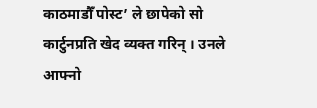काठमाडौँ पोस्ट’ ले छापेको सो कार्टुनप्रति खेद व्यक्त गरिन् । उनले आफ्नो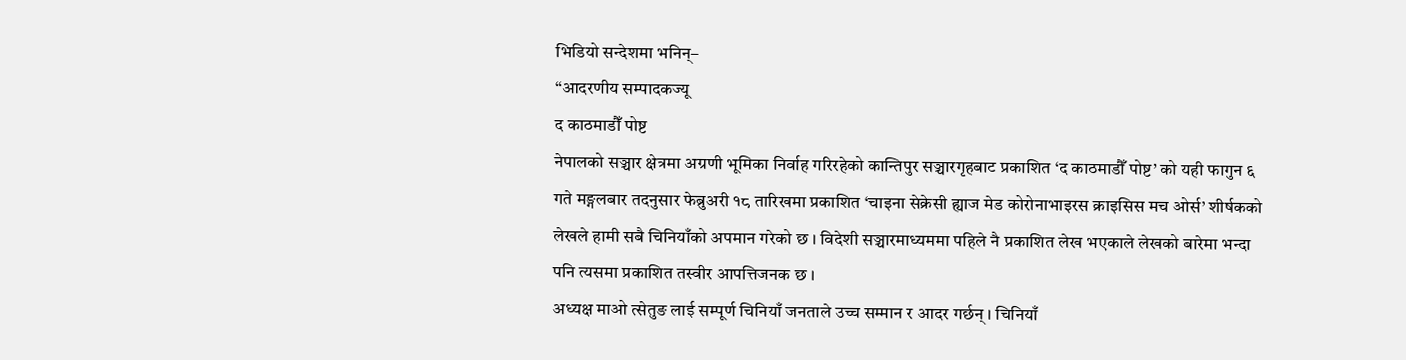भिडियो सन्देशमा भनिन्–
“आदरणीय सम्पादकज्यू
द काठमाडौँ पोष्ट
नेपालको सञ्चार क्षेत्रमा अग्रणी भूमिका निर्वाह गरिरहेको कान्तिपुर सञ्चारगृहबाट प्रकाशित ‘द काठमाडौँ पोष्ट’ को यही फागुन ६ गते मङ्गलबार तदनुसार फेब्रुअरी १८ तारिखमा प्रकाशित ‘चाइना सेक्रेसी ह्याज मेड कोरोनाभाइरस क्राइसिस मच ओर्स’ शीर्षकको लेखले हामी सबै चिनियाँको अपमान गरेको छ । विदेशी सञ्चारमाध्यममा पहिले नै प्रकाशित लेख भएकाले लेखको बारेमा भन्दा पनि त्यसमा प्रकाशित तस्वीर आपत्तिजनक छ ।
अध्यक्ष माओ त्सेतुङ लाई सम्पूर्ण चिनियाँ जनताले उच्च सम्मान र आदर गर्छन् । चिनियाँ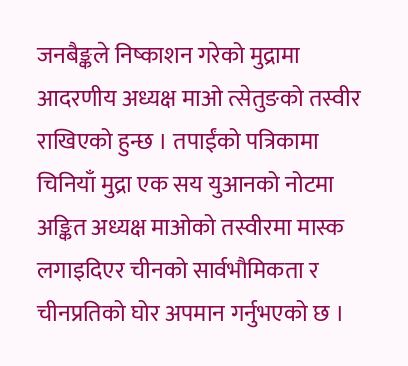जनबैङ्कले निष्काशन गरेको मुद्रामा आदरणीय अध्यक्ष माओ त्सेतुङको तस्वीर राखिएको हुन्छ । तपाईंको पत्रिकामा चिनियाँ मुद्रा एक सय युआनको नोटमा अङ्कित अध्यक्ष माओको तस्वीरमा मास्क लगाइदिएर चीनको सार्वभौमिकता र चीनप्रतिको घोर अपमान गर्नुभएको छ ।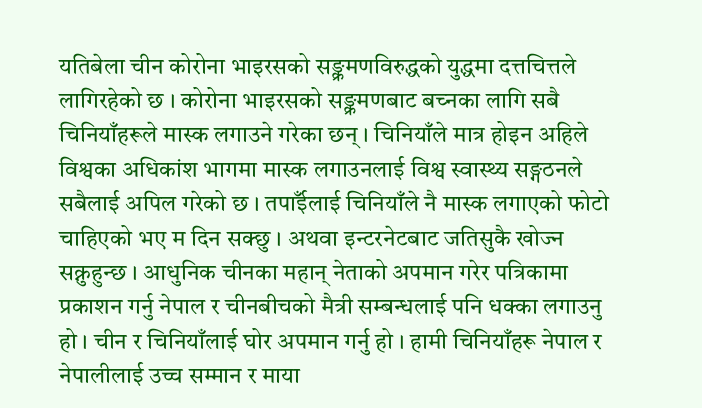यतिबेला चीन कोरोना भाइरसको सङ्क्रमणविरुद्धको युद्धमा दत्तचित्तले लागिरहेको छ । कोरोना भाइरसको सङ्क्रमणबाट बच्नका लागि सबै चिनियाँहरूले मास्क लगाउने गरेका छन् । चिनियाँले मात्र होइन अहिले विश्वका अधिकांश भागमा मास्क लगाउनलाई विश्व स्वास्थ्य सङ्गठनले सबैलाई अपिल गरेको छ । तपाईँलाई चिनियाँले नै मास्क लगाएको फोटो चाहिएको भए म दिन सक्छु । अथवा इन्टरनेटबाट जतिसुकै खोज्न सक्नुहुन्छ । आधुनिक चीनका महान् नेताको अपमान गरेर पत्रिकामा प्रकाशन गर्नु नेपाल र चीनबीचको मैत्री सम्बन्धलाई पनि धक्का लगाउनु हो । चीन र चिनियाँलाई घोर अपमान गर्नु हो । हामी चिनियाँहरू नेपाल र नेपालीलाई उच्च सम्मान र माया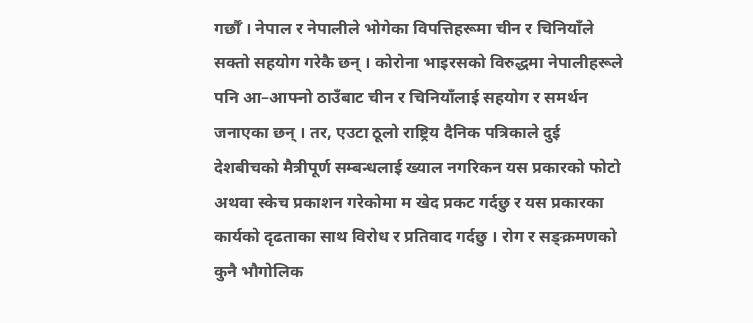गर्छौँ । नेपाल र नेपालीले भोगेका विपत्तिहरूमा चीन र चिनियाँले सक्तो सहयोग गरेकै छन् । कोरोना भाइरसको विरुद्धमा नेपालीहरूले पनि आ–आफ्नो ठाउँबाट चीन र चिनियाँलाई सहयोग र समर्थन जनाएका छन् । तर, एउटा ठूलो राष्ट्रिय दैनिक पत्रिकाले दुई देशबीचको मैत्रीपूर्ण सम्बन्धलाई ख्याल नगरिकन यस प्रकारको फोटो अथवा स्केच प्रकाशन गरेकोमा म खेद प्रकट गर्दछु र यस प्रकारका कार्यको दृढताका साथ विरोध र प्रतिवाद गर्दछु । रोग र सङ्क्रमणको कुनै भौगोलिक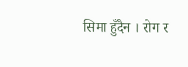सिमा हुँदैन । रोग र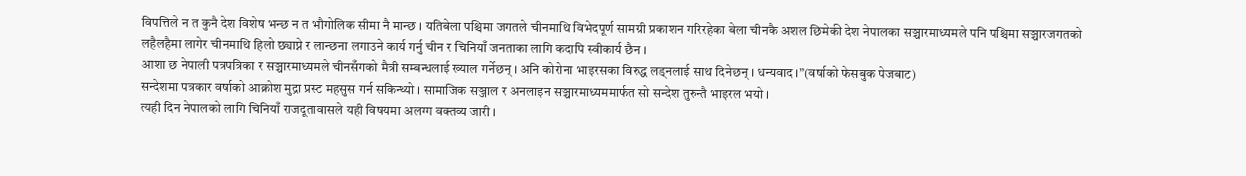विपत्तिले न त कुनै देश विशेष भन्छ न त भौगोलिक सीमा नै मान्छ । यतिबेला पश्चिमा जगतले चीनमाथि विभेदपूर्ण सामग्री प्रकाशन गरिरहेका बेला चीनकै अशल छिमेकी देश नेपालका सञ्चारमाध्यमले पनि पश्चिमा सञ्चारजगतको लहैलहैमा लागेर चीनमाथि हिलो छ्याप्ने र लान्छना लगाउने कार्य गर्नु चीन र चिनियाँ जनताका लागि कदापि स्वीकार्य छैन ।
आशा छ नेपाली पत्रपत्रिका र सञ्चारमाध्यमले चीनसँगको मैत्री सम्बन्धलाई ख्याल गर्नेछन् । अनि कोरोना भाइरसका विरुद्ध लड्नलाई साथ दिनेछन् । धन्यवाद ।”(वर्षाको फेसबुक पेजबाट)
सन्देशमा पत्रकार वर्षाको आक्रोश मुद्रा प्रस्ट महसुस गर्न सकिन्थ्यो । सामाजिक सञ्जाल र अनलाइन सञ्चारमाध्यममार्फत सो सन्देश तुरुन्तै भाइरल भयो ।
त्यही दिन नेपालको लागि चिनियाँ राजदूतावासले यही विषयमा अलग्ग वक्तव्य जारी ।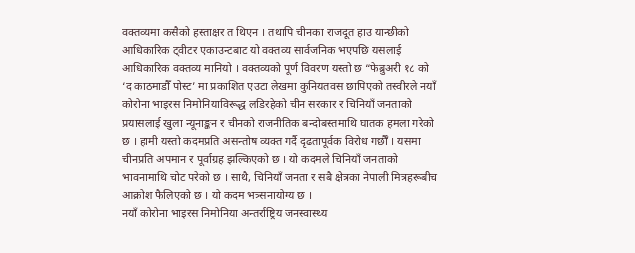वक्तव्यमा कसैको हस्ताक्षर त थिएन । तथापि चीनका राजदूत हाउ यान्छीको आधिकारिक ट्वीटर एकाउन्टबाट यो वक्तव्य सार्वजनिक भएपछि यसलाई आधिकारिक वक्तव्य मानियो । वक्तव्यको पूर्ण विवरण यस्तो छ “फेब्रुअरी १८ को ‘द काठमाडौँ पोस्ट’ मा प्रकाशित एउटा लेखमा कुनियतवस छापिएको तस्वीरले नयाँ कोरोना भाइरस निमोनियाविरूद्ध लडिरहेको चीन सरकार र चिनियाँ जनताको प्रयासलाई खुला न्यूनाङ्कन र चीनको राजनीतिक बन्दोबस्तमाथि घातक हमला गरेको छ । हामी यस्तो कदमप्रति असन्तोष व्यक्त गर्दै दृढतापूर्वक विरोध गर्छौँ । यसमा चीनप्रति अपमान र पूर्वाग्रह झल्किएको छ । यो कदमले चिनियाँ जनताको भावनामाथि चोट परेको छ । साथै, चिनियाँ जनता र सबै क्षेत्रका नेपाली मित्रहरूबीच आक्रोश फैलिएको छ । यो कदम भत्र्सनायोग्य छ ।
नयाँ कोरोना भाइरस निमोनिया अन्तर्राष्ट्रिय जनस्वास्थ्य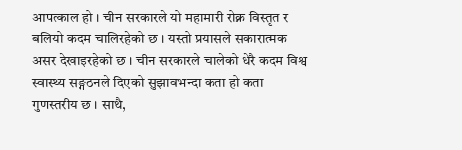आपत्काल हो । चीन सरकारले यो महामारी रोक्न विस्तृत र बलियो कदम चालिरहेको छ । यस्तो प्रयासले सकारात्मक असर देखाइरहेको छ । चीन सरकारले चालेको धेरै कदम विश्व स्वास्थ्य सङ्गठनले दिएको सुझावभन्दा कता हो कता गुणस्तरीय छ । साथै,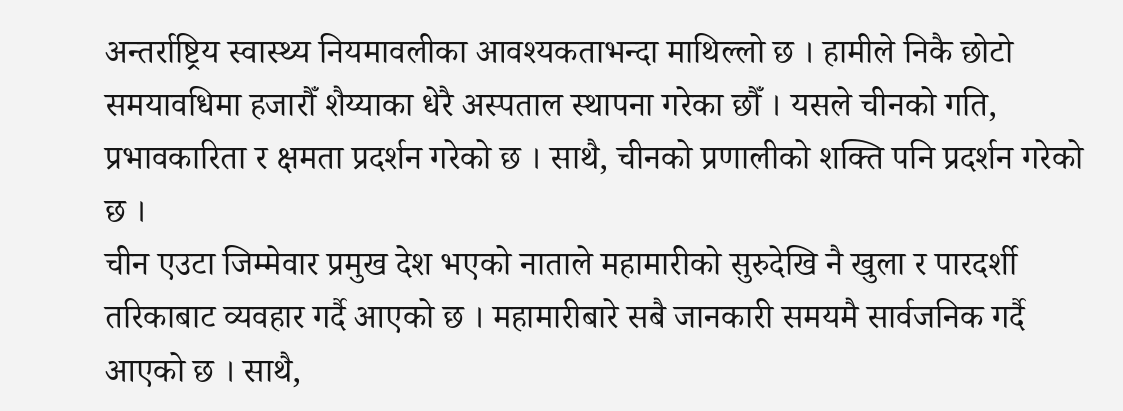अन्तर्राष्ट्रिय स्वास्थ्य नियमावलीका आवश्यकताभन्दा माथिल्लो छ । हामीले निकै छोटो समयावधिमा हजारौँ शैय्याका धेरै अस्पताल स्थापना गरेका छौँ । यसले चीनको गति, प्रभावकारिता र क्षमता प्रदर्शन गरेको छ । साथै, चीनको प्रणालीको शक्ति पनि प्रदर्शन गरेको छ ।
चीन एउटा जिम्मेवार प्रमुख देश भएको नाताले महामारीको सुरुदेखि नै खुला र पारदर्शी तरिकाबाट व्यवहार गर्दै आएको छ । महामारीबारे सबै जानकारी समयमै सार्वजनिक गर्दै आएको छ । साथै,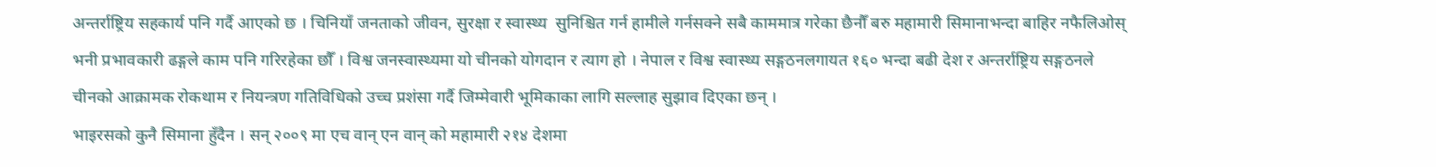अन्तर्राष्ट्रिय सहकार्य पनि गर्दै आएको छ । चिनियाँ जनताको जीवन, सुरक्षा र स्वास्थ्य  सुनिश्चित गर्न हामीले गर्नसक्ने सबै काममात्र गरेका छैनौँ बरु महामारी सिमानाभन्दा बाहिर नफैलिओस् भनी प्रभावकारी ढङ्गले काम पनि गरिरहेका छौँ । विश्व जनस्वास्थ्यमा यो चीनको योगदान र त्याग हो । नेपाल र विश्व स्वास्थ्य सङ्गठनलगायत १६० भन्दा बढी देश र अन्तर्राष्ट्रिय सङ्गठनले चीनको आक्रामक रोकथाम र नियन्त्रण गतिविधिको उच्च प्रशंसा गर्दै जिम्मेवारी भूमिकाका लागि सल्लाह सुझाव दिएका छन् ।
भाइरसको कुनै सिमाना हुँदैन । सन् २००९ मा एच वान् एन वान् को महामारी २१४ देशमा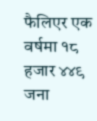फैलिएर एक वर्षमा १८ हजार ४४९ जना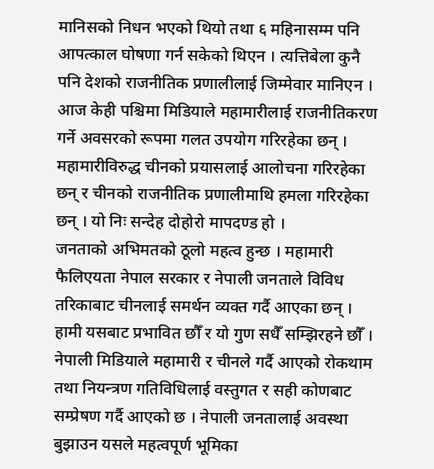मानिसको निधन भएको थियो तथा ६ महिनासम्म पनि आपत्काल घोषणा गर्न सकेको थिएन । त्यत्तिबेला कुनै पनि देशको राजनीतिक प्रणालीलाई जिम्मेवार मानिएन । आज केही पश्चिमा मिडियाले महामारीलाई राजनीतिकरण गर्ने अवसरको रूपमा गलत उपयोग गरिरहेका छन् । महामारीविरुद्ध चीनको प्रयासलाई आलोचना गरिरहेका छन् र चीनको राजनीतिक प्रणालीमाथि हमला गरिरहेका छन् । यो निः सन्देह दोहोरो मापदण्ड हो ।
जनताको अभिमतको ठूलो महत्व हुन्छ । महामारी फैलिएयता नेपाल सरकार र नेपाली जनताले विविध तरिकाबाट चीनलाई समर्थन व्यक्त गर्दै आएका छन् । हामी यसबाट प्रभावित छौँ र यो गुण सधैँ सम्झिरहने छौँ । नेपाली मिडियाले महामारी र चीनले गर्दै आएको रोकथाम तथा नियन्त्रण गतिविधिलाई वस्तुगत र सही कोणबाट सम्प्रेषण गर्दै आएको छ । नेपाली जनतालाई अवस्था बुझाउन यसले महत्वपूर्ण भूमिका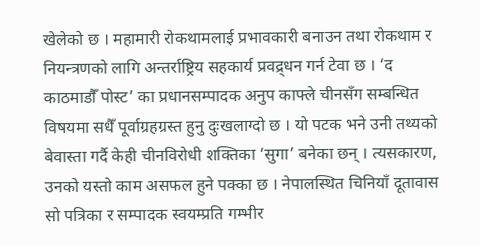खेलेको छ । महामारी रोकथामलाई प्रभावकारी बनाउन तथा रोकथाम र नियन्त्रणको लागि अन्तर्राष्ट्रिय सहकार्य प्रवद्र्धन गर्न टेवा छ । ‘द काठमाडौँ पोस्ट’ का प्रधानसम्पादक अनुप काफ्ले चीनसँग सम्बन्धित विषयमा सधैँ पूर्वाग्रहग्रस्त हुनु दुःखलाग्दो छ । यो पटक भने उनी तथ्यको बेवास्ता गर्दै केही चीनविरोधी शक्तिका ‘सुगा’ बनेका छन् । त्यसकारण, उनको यस्तो काम असफल हुने पक्का छ । नेपालस्थित चिनियाँ दूतावास सो पत्रिका र सम्पादक स्वयम्प्रति गम्भीर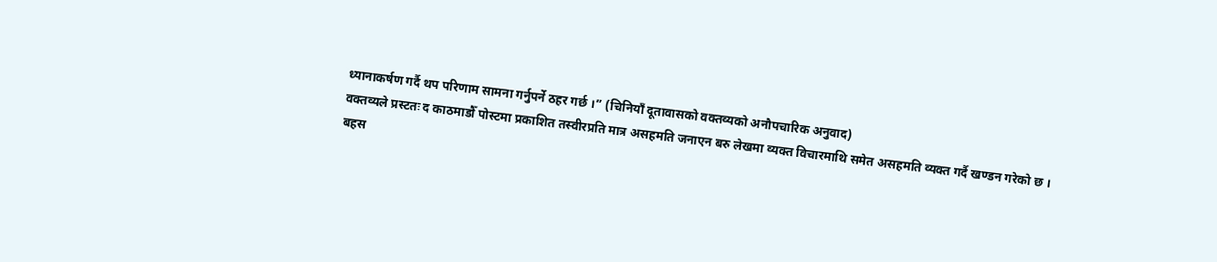ध्यानाकर्षण गर्दै थप परिणाम सामना गर्नुपर्ने ठहर गर्छ ।” (चिनियाँ दूतावासको वक्तव्यको अनौपचारिक अनुवाद)
वक्तव्यले प्रस्टतः द काठमाडौँ पोस्टमा प्रकाशित तस्वीरप्रति मात्र असहमति जनाएन बरु लेखमा व्यक्त विचारमाथि समेत असहमति व्यक्त गर्दै खण्डन गरेको छ ।
बहस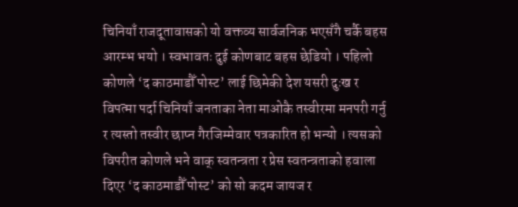चिनियाँ राजदूतावासको यो वक्तव्य सार्वजनिक भएसँगै चर्कै बहस आरम्भ भयो । स्वभावतः दुई कोणबाट बहस छेडियो । पहिलो कोणले ‘द काठमाडौँ पोस्ट’ लाई छिमेकी देश यसरी दुःख र विपत्मा पर्दा चिनियाँ जनताका नेता माओकै तस्वीरमा मनपरी गर्नु र त्यस्तो तस्वीर छाप्न गैरजिम्मेवार पत्रकारित हो भन्यो । त्यसको विपरीत कोणले भने वाक् स्वतन्त्रता र प्रेस स्वतन्त्रताको हवाला दिएर ‘द काठमाडौँ पोस्ट’ को सो कदम जायज र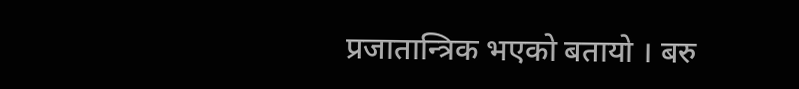प्रजातान्त्रिक भएको बतायो । बरु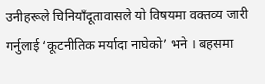उनीहरूले चिनियाँदूतावासले यो विषयमा वक्तव्य जारी गर्नुलाई ‘कूटनीतिक मर्यादा नाघेको’ भने । बहसमा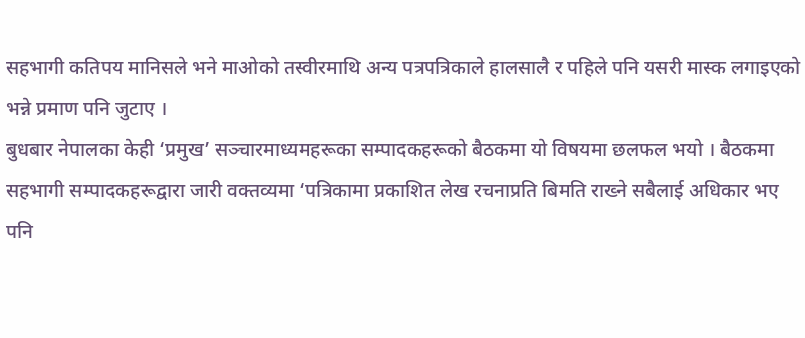सहभागी कतिपय मानिसले भने माओको तस्वीरमाथि अन्य पत्रपत्रिकाले हालसालै र पहिले पनि यसरी मास्क लगाइएको भन्ने प्रमाण पनि जुटाए ।
बुधबार नेपालका केही ‘प्रमुख’ सञ्चारमाध्यमहरूका सम्पादकहरूको बैठकमा यो विषयमा छलफल भयो । बैठकमा सहभागी सम्पादकहरूद्वारा जारी वक्तव्यमा ‘पत्रिकामा प्रकाशित लेख रचनाप्रति बिमति राख्ने सबैलाई अधिकार भए पनि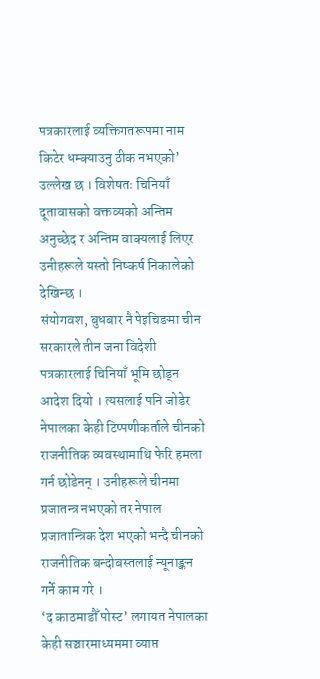पत्रकारलाई व्यक्तिगतरूपमा नाम किटेर धम्क्याउनु ठीक नभएको’ उल्लेख छ । विशेषतः चिनियाँ दूतावासको वक्तव्यको अन्तिम अनुच्छेद र अन्तिम वाक्यलाई लिएर उनीहरूले यस्तो निष्कर्ष निकालेको देखिन्छ ।
संयोगवश, बुधबार नै पेइचिङमा चीन सरकारले तीन जना विदेशी पत्रकारलाई चिनियाँ भूमि छोड्न आदेश दियो । त्यसलाई पनि जोडेर नेपालका केही टिप्पणीकर्ताले चीनको राजनीतिक व्यवस्थामाथि फेरि हमला गर्न छोडेनन् । उनीहरूले चीनमा प्रजातन्त्र नभएको तर नेपाल प्रजातान्त्रिक देश भएको भन्दै चीनको राजनीतिक बन्दोबस्तलाई न्यूनाङ्कन गर्ने काम गरे ।
‘द काठमाडौँ पोस्ट’ लगायत नेपालका केही सञ्चारमाध्यममा व्याप्त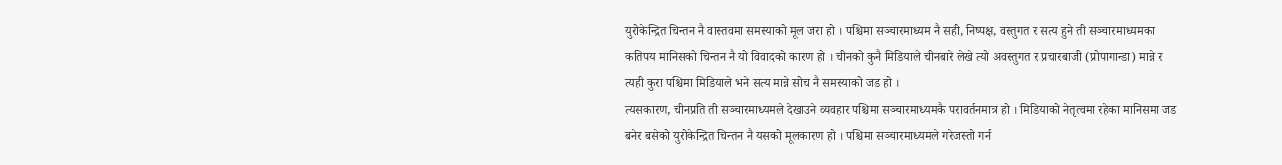युरोकेन्द्रित चिन्तन नै वास्तवमा समस्याको मूल जरा हो । पश्चिमा सञ्चारमाध्यम नै सही, निष्पक्ष, वस्तुगत र सत्य हुने ती सञ्चारमाध्यमका कतिपय मानिसको चिन्तन नै यो विवादको कारण हो । चीनको कुनै मिडियाले चीनबारे लेखे त्यो अवस्तुगत र प्रचारबाजी (प्रोपागान्डा) मान्ने र त्यही कुरा पश्चिमा मिडियाले भने सत्य मान्ने सोच नै समस्याको जड हो ।
त्यसकारण, चीनप्रति ती सञ्चारमाध्यमले देखाउने व्यवहार पश्चिमा सञ्चारमाध्यमकै परावर्तनमात्र हो । मिडियाको नेतृत्वमा रहेका मानिसमा जड बनेर बसेको युरोकेन्द्रित चिन्तन नै यसको मूलकारण हो । पश्चिमा सञ्चारमाध्यमले गरेजस्तो गर्न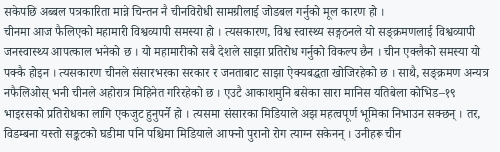सकेपछि अब्बल पत्रकारिता मान्ने चिन्तन नै चीनविरोधी सामग्रीलाई जोडबल गर्नुको मूल कारण हो ।
चीनमा आज फैलिएको महामारी विश्वव्यापी समस्या हो । त्यसकारण, विश्व स्वास्थ्य सङ्गठनले यो सङ्क्रमणलाई विश्वव्यापी जनस्वास्थ्य आपत्काल भनेको छ । यो महामारीको सबै देशले साझा प्रतिरोध गर्नुको विकल्प छैन । चीन एक्लैको समस्या यो पक्कै होइन । त्यसकारण चीनले संसारभरका सरकार र जनताबाट साझा ऐक्यबद्धता खोजिरहेको छ । साथै, सङ्क्रमण अन्यत्र नफैलिओस् भनी चीनले अहोरात्र मिहिनेत गरिरहेको छ । एउटै आकाशमुनि बसेका सारा मानिस यतिबेला कोभिड–१९ भाइरसको प्रतिरोधका लागि एकजुट हुनुपर्ने हो । त्यसमा संसारका मिडियाले अझ महत्वपूर्ण भूमिका निभाउन सक्छन् । तर, विडम्बना यस्तो सङ्कटको घडीमा पनि पश्चिमा मिडियाले आफ्नो पुरानो रोग त्याग्न सकेनन् । उनीहरू चीन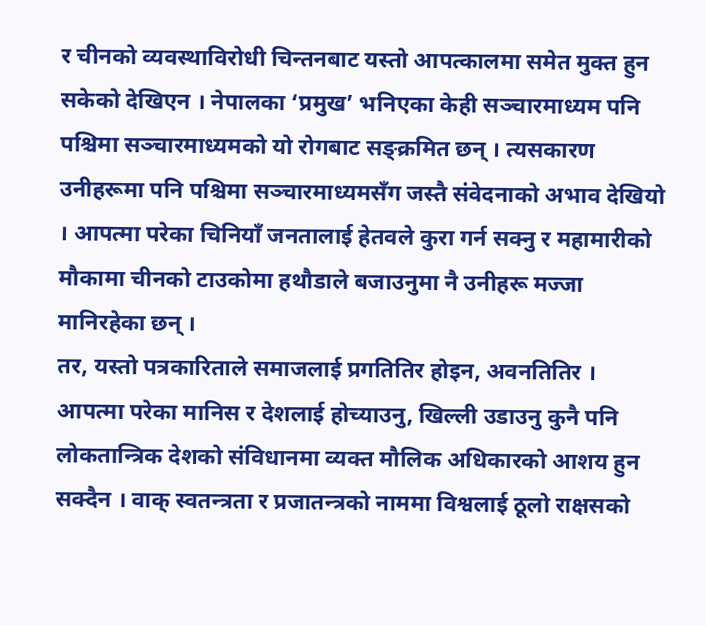र चीनको व्यवस्थाविरोधी चिन्तनबाट यस्तो आपत्कालमा समेत मुक्त हुन सकेको देखिएन । नेपालका ‘प्रमुख’ भनिएका केही सञ्चारमाध्यम पनि पश्चिमा सञ्चारमाध्यमको यो रोगबाट सङ्क्रमित छन् । त्यसकारण उनीहरूमा पनि पश्चिमा सञ्चारमाध्यमसँग जस्तै संवेदनाको अभाव देखियो । आपत्मा परेका चिनियाँ जनतालाई हेतवले कुरा गर्न सक्नु र महामारीको मौकामा चीनको टाउकोमा हथौडाले बजाउनुमा नै उनीहरू मज्जा मानिरहेका छन् ।
तर, यस्तो पत्रकारिताले समाजलाई प्रगतितिर होइन, अवनतितिर । आपत्मा परेका मानिस र देशलाई होच्याउनु, खिल्ली उडाउनु कुनै पनि लोकतान्त्रिक देशको संविधानमा व्यक्त मौलिक अधिकारको आशय हुन सक्दैन । वाक् स्वतन्त्रता र प्रजातन्त्रको नाममा विश्वलाई ठूलो राक्षसको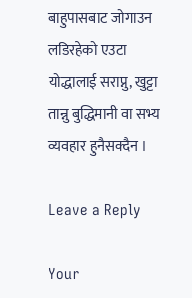बाहुपासबाट जोगाउन लडिरहेको एउटा योद्धालाई सराप्नु, खुट्टा तान्नु बुद्धिमानी वा सभ्य व्यवहार हुनैसक्दैन ।

Leave a Reply

Your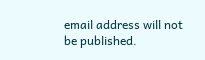email address will not be published.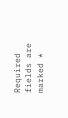Required fields are marked *